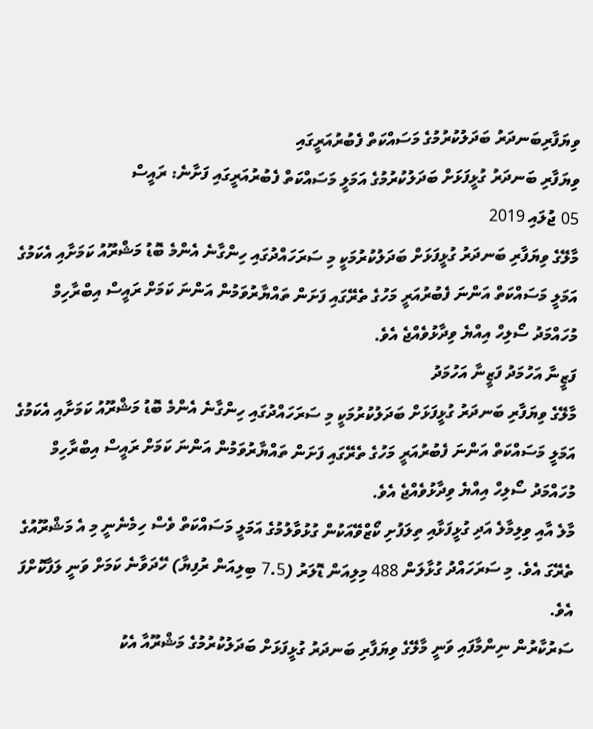ވިޔަފާރިބަނދަރު ބަދަލުކުރުމުގެ މަސައްކަތް ފެބުރުއަރީގައި
ވިޔަފާރި ބަނދަރު ގުޅީފަޅަށް ބަދަލުކުރުމުގެ އަމަލީ މަސައްކަތް ފެބުރުއަރީގައި ފަށާނެ: ރައީސް
05 ޖުލައި 2019
މާލޭގެ ވިޔަފާރި ބަނދަރު ގުޅީފަޅަށް ބަދަލުކުރުމަކީ މި ސަރަހައްދުގައި ހިންގާނެ އެންމެ ބޮޑު މަޝްރޫއު ކަމަށާއި އެކަމުގެ އަމަލީ މަސައްކަތް އަންނަ ފެބުރުއަރީ މަހުގެ ތެރޭގައި ފަށަން ތައްޔާރުވަމުން އަންނަ ކަމަށް ރައީސް އިބްރާހިމް މުހައްމަދު ސޯލިހް އިއްޔެ ވިދާޅުވެއްޖެ އެވެ.
ފަޒީނާ އަހުމަދު ފަޒީނާ އަހުމަދު
މާލޭގެ ވިޔަފާރި ބަނދަރު ގުޅީފަޅަށް ބަދަލުކުރުމަކީ މި ސަރަހައްދުގައި ހިންގާނެ އެންމެ ބޮޑު މަޝްރޫއު ކަމަށާއި އެކަމުގެ އަމަލީ މަސައްކަތް އަންނަ ފެބުރުއަރީ މަހުގެ ތެރޭގައި ފަށަން ތައްޔާރުވަމުން އަންނަ ކަމަށް ރައީސް އިބްރާހިމް މުހައްމަދު ސޯލިހް އިއްޔެ ވިދާޅުވެއްޖެ އެވެ.
މާލެ އާއި ވިލިމާލެ އަދި ގުޅީފަޅާއި ތިލަފުށި ކޯޒްވޭއަކުން ގުޅުވާލުމުގެ އަމަލީ މަސައްކަތް ވެސް ހިމެނެނީ މި އެ މަޝްރޫއުގެ ތެރޭގަ އެވެ. މި ސަރަހައްދު ގުޅާލަން 488 މިލިއަން ޑޮލަރު (7.5 ބިލިއަން ރުފިޔާ) ހޭދަވާނެ ކަމަށް ވަނީ ލަފާކޮށްފަ އެވެ.
ސަރުކާރުން ނިންމާފައި ވަނީ މާލޭގެ ވިޔަފާރި ބަނދަރު ގުޅީފަޅަށް ބަދަލުކުރުމުގެ މަޝްރޫއާ އެކު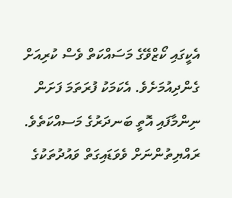އެކީގައި ކޯޒްވޭގެ މަސައްކަތް ވެސް ކުރިއަށް ގެންދިއުމަށެވެ. އެކަމަކު ފުރަތަމަ ފަށަން ނިންމާފައި އޮތީ ބަނދަރުގެ މަސއްކަތެވެ.
ރައްޔިތުންނަށް ވެވަޑައިގަތް ވައުދުތަކުގެ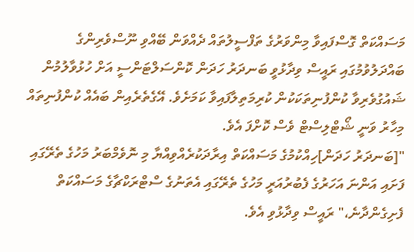މަސައްކަތް ގޮސްފައިވާ މިންވަރުގެ ތަފްސީލުތައް ދެއްވަން ބޭއްވި ނޫސްވެރިންގެ ބައްދަލުވުމުގައި ރައީސް ވިދާޅުވީ ބަނދަރު ހަދަން ކޮންސަލްޓަންސީ އަށް ހުޅުވާލުމުން ޝައުގުވެރިވާ ކުންފުނިތަކަކުން ކުރިމަތިލާފައިވާ ކަމަށެވެ. އޭގެތެރެއިން ބައެއް ކުންފުނިތައް މިހާރު ވަނީ ޝޯޓްލިސްޓް ވެސް ކޮށްފަ އެވެ.
"[ބަނދަރު ހަދަން]ހިއްކުމުގެ މަސައްކަތް އިރާދަކުރެއްވިއްޔާ މި ނޮވެމްބަރު މަހުގެ ތެރޭގައި ފަށައި އަންނަ އަހަރުގެ ފެބުރުއަރީ މަހުގެ ތެރޭގައި އެތަނުގެ ސްޓްރަކްޗާގެ މަސައްކަތް ފެށިގެންދާނެ،" ރައީސް ވިދާޅުވި އެވެ.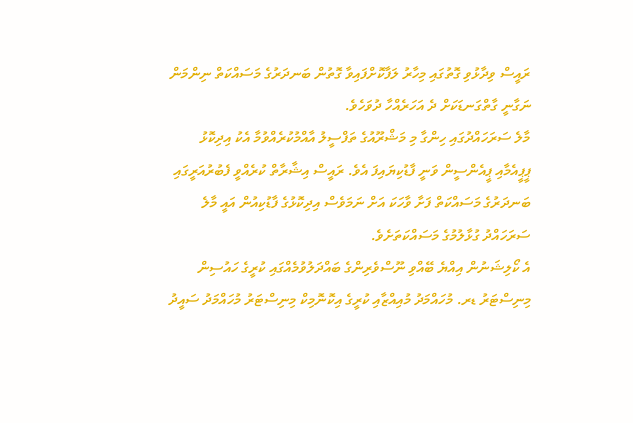ރައީސް ވިދާޅުވި ގޮތުގައި މިހާރު ލަފާކޮށްފައިވާ ގޮތުން ބަނދަރުގެ މަސައްކަތް ނިންމަން ނަގާނީ ގާތްގަނޑަކަށް ދެ އަހަރެއްހާ ދުވަހެވެ.
މާލެ ސަރަހައްދުގައި ހިންގާ މި މަޝްރޫއުގެ ތަފްސީލު އާއްމުކުރެއްވުމާ އެކު އިދިކޮޅު ޕީޕީއެމާއި ޕީއެންސީން ވަނީ ފާޑުކިޔައިފަ އެވެ. ރައީސް އިޝާރާތް ކުރެއްވީ ފެބުރުއަރީގައި ބަނދަރުގެ މަސައްކަތް ފަށާ ވާހަކަ އަށް ނަމަވެސް އިދިކޮޅުގެ ފާޑުކިއުން އައީ މާލެ ސަރަހައްދު ގުޅާލުމުގެ މަސައްކަތަށެވެ.
އެ ކޯލިޝަނުން އިއްޔެ ބޭއްވި ނޫސްވެރިންގެ ބައްދަލުވުމެއްގައި ކުރީގެ ހައުސިން މިނިސްޓަރު ޑރ. މުހައްމަދު މުއިއްޒާއި ކުރީގެ އިކޮނޮމިކް މިނިސްޓަރު މުހައްމަދު ސައީދު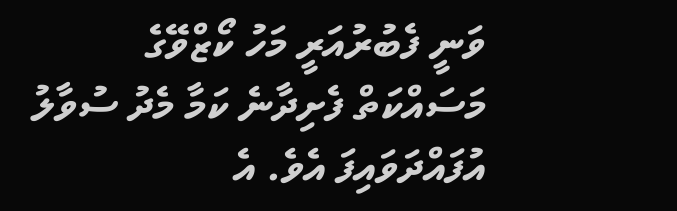ވަނީ ފެބުރުއަރީ މަހު ކޯޒްވޭގެ މަސައްކަތް ފެށިދާނެ ކަމާ މެދު ސުވާލު އުފައްދަވައިފަ އެވެ. އެ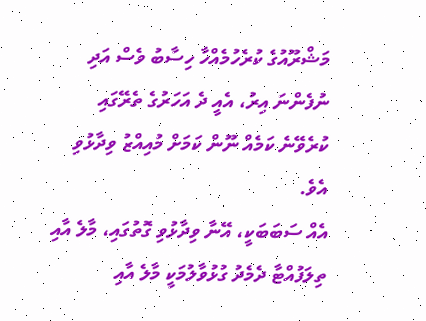މަޝްރޫއުގެ ކުރެހުމެއްހާ ހިސާބު ވެސް އަދި ނުފެންނަ އިރު، އެއީ ދެ އަހަރުގެ ތެރޭގައި ކުރެވޭނެ ކަމެއް ނޫން ކަމަށް މުއިއްޒު ވިދާޅުވި އެވެ.
އެއް ސަބަބަކީ، އޭނާ ވިދާޅުވި ގޮތުގައި، މާލެ އާއި ތިލަފުއްޓާ ދެމެދު ގުޅުވާލުމަކީ މާލެ އާއި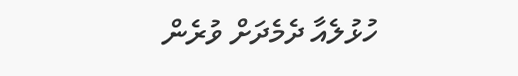ހުޅުލެއާ ދެމެދަށް ވުރެން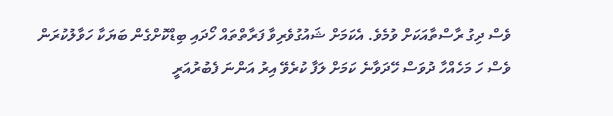ވެސް ދިގު ރާސްތާއަކަށް ވުމެވެ. އެކަމަށް ޝައުގުވެރިވާ ފަރާތްތައް ހޯދައި ބިޑްކޮށްގެން ބަޔަކާ ހަވާލުކުރަން ވެސް ހަ މަހެއްހާ ދުވަސް ހޭދަވާނެ ކަމަށް ލަފާ ކުރެވޭ އިރު އަންނަ ފެބުރުއަރީ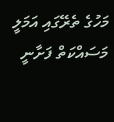މަހުގެ ތެރޭގައި އަމަލީ މަސައްކަތް ފަށާނީ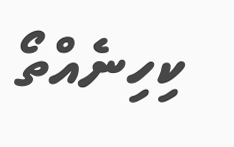ކިހިނެއްތޯ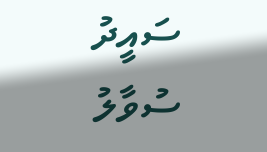ސައީދު ސުވާލު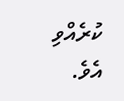ކުރެއްވި އެވެ.